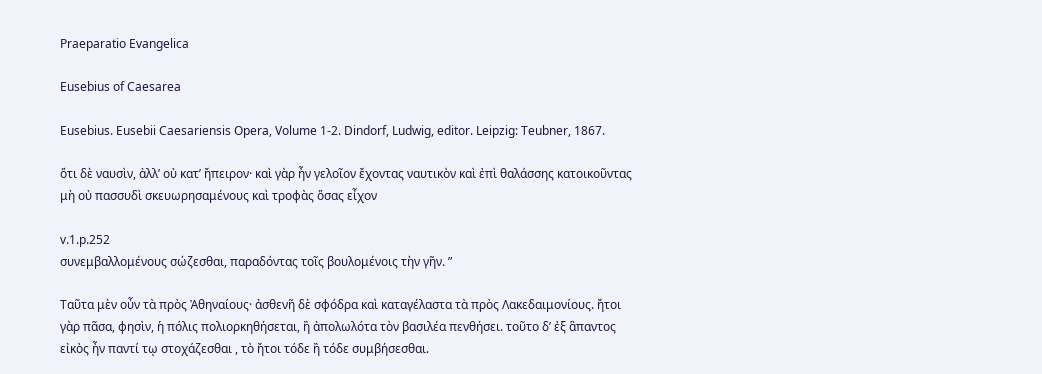Praeparatio Evangelica

Eusebius of Caesarea

Eusebius. Eusebii Caesariensis Opera, Volume 1-2. Dindorf, Ludwig, editor. Leipzig: Teubner, 1867.

ὅτι δὲ ναυσὶν, ἀλλ’ οὐ κατ’ ἤπειρον· καὶ γὰρ ἦν γελοῖον ἔχοντας ναυτικὸν καὶ ἐπὶ θαλάσσης κατοικοῦντας μὴ οὐ πασσυδὶ σκευωρησαμένους καὶ τροφὰς ὅσας εἶχον

v.1.p.252
συνεμβαλλομένους σώζεσθαι, παραδόντας τοῖς βουλομένοις τὴν γῆν. ”

Ταῦτα μὲν οὖν τὰ πρὸς Ἀθηναίους· ἀσθενῆ δὲ σφόδρα καὶ καταγέλαστα τὰ πρὸς Λακεδαιμονίους. ἤτοι γὰρ πᾶσα, φησὶν, ἡ πόλις πολιορκηθήσεται, ἢ ἀπολωλότα τὸν βασιλέα πενθήσει. τοῦτο δ’ ἐξ ἃπαντος εἰκὸς ἦν παντί τῳ στοχάζεσθαι , τὸ ἤτοι τόδε ἢ τόδε συμβήσεσθαι.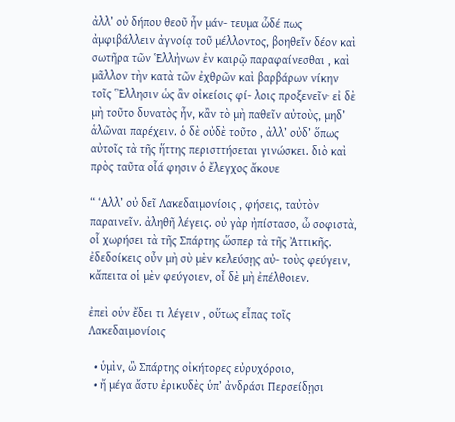ἀλλ’ οὐ δήπου θεοῦ ἦν μάν- τευμα ὧδέ πως ἀμφιβάλλειν ἀγνοίᾳ τοῦ μέλλοντος, βοηθεῖν δέον καὶ σωτῆρα τῶν Ἑλλἠνων ἐν καιρῷ παραφαίνεσθαι , καὶ μᾶλλον τὴν κατὰ τῶν ἐχθρῶν καὶ βαρβάρων νίκην τοῖς Ἓλλησιν ὡς ἂν οἰκείοις φί- λοις προξενεῖν· εἰ δὲ μὴ τοῦτο δυνατὸς ἦν, κἂν τὸ μὴ παθεῖν αὐτοὺς, μηδ’ ἁλῶναι παρέχειν. ὁ δὲ οὐδὲ τοῦτο , ἀλλ’ οὐδ’ ὅπως αὐτοῖς τὰ τῆς ἥττης περισττήσεται γινώσκει. διὸ καὶ πρὸς ταῦτα οἷά φησιν ὁ ἔλεγχος ἄκουε

“ ‘Αλλ’ οὐ δεῖ Λακεδαιμονίοις , φήσεις, ταὐτὸν παραινεῖν. ἀληθῆ λέγεις. οὐ γὰρ ἠπίστασο, ὦ σοφιστὰ, οἷ χωρήσει τὰ τῆς Σπάρτης ὥσπερ τὰ τῆς Ἀττικῆς. ἐδεδοίκεις οὖν μὴ σὺ μὲν κελεύσῃς αὐ- τοὺς φεύγειν, κἄπειτα οἱ μὲν φεύγοιεν, οἶ δὲ μὴ ἐπέλθοιεν.

ἐπεὶ οὑν ἔδει τι λέγειν , οὕτως εἶπας τοῖς Λακεδαιμονίοις

  • ὑμὶν, ὢ Σπάρτης οἰκήτορες εὐρυχόροιο,
  • ἤ μέγα ἄστυ ἐρικυδὲς ὑπ’ ἀνδράσι Περσείδῃσι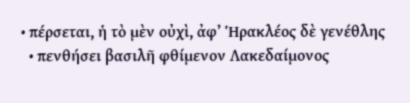• πέρσεται, ἡ τὸ μὲν οὐχὶ, ἀφ’ Ἡρακλέος δὲ γενέθλης
  • πενθήσει βασιλῆ φθίμενον Λακεδαίμονος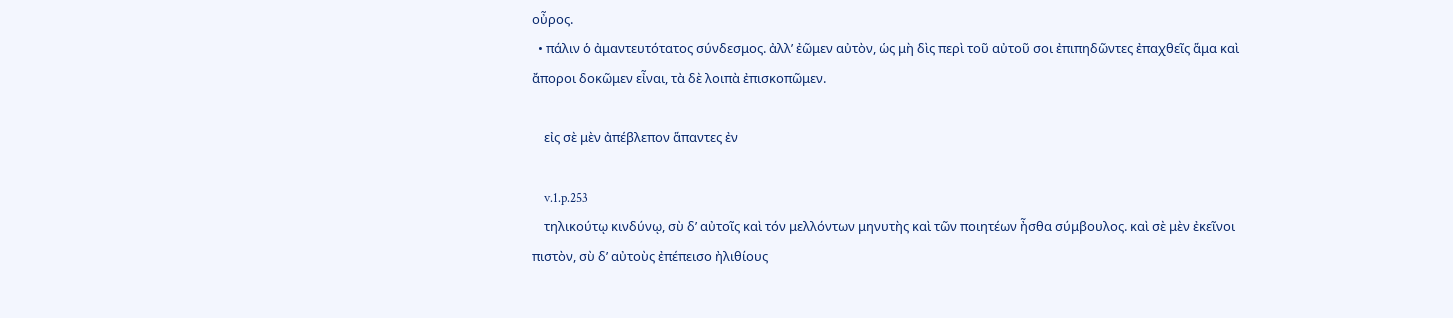οὖρος.
  • πάλιν ὁ ἀμαντευτότατος σύνδεσμος. ἀλλ’ ἐῶμεν αὐτὸν, ὡς μὴ δὶς περὶ τοῦ αὐτοῦ σοι ἐπιπηδῶντες ἐπαχθεῖς ἅμα καὶ ἄποροι δοκῶμεν εἶναι, τὰ δὲ λοιπὰ ἐπισκοπῶμεν.

    εἰς σὲ μὲν ἀπέβλεπον ἅπαντες ἐν

    v.1.p.253
    τηλικούτῳ κινδύνῳ, σὺ δ’ αὐτοῖς καὶ τόν μελλόντων μηνυτὴς καὶ τῶν ποιητέων ἦσθα σύμβουλος. καὶ σὲ μὲν ἐκεῖνοι πιστὸν, σὺ δ’ αὐτοὺς ἐπέπεισο ἠλιθίους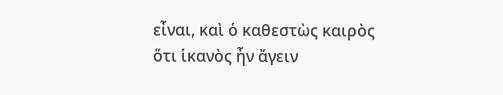εἶναι, καὶ ὁ καθεστὼς καιρὸς ὅτι ἱκανὸς ἦν ἄγειν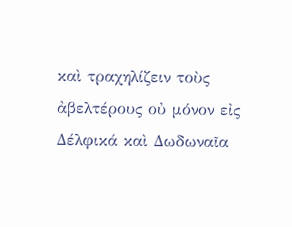καὶ τραχηλίζειν τοὺς ἀβελτέρους οὐ μόνον εἰς Δέλφικά καὶ Δωδωναῖα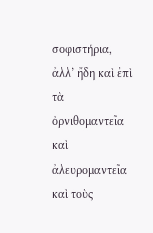σοφιστήρια, ἀλλ’ ἤδη καὶ ἐπὶ τὰ ὀρνιθομαντεῖα καὶ ἀλευρομαντεῖα καὶ τοὺς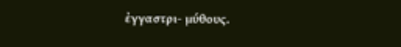ἐγγαστρι- μύθους.